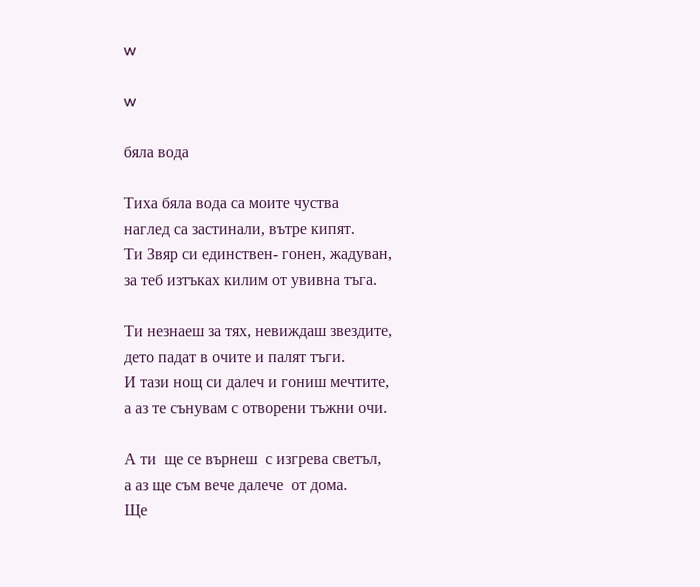w

w

бяла вода

Тиха бяла вода са моите чуства
наглед са застинали, вътре кипят.
Ти Звяр си единствен- гонен, жадуван,
за теб изтъках килим от увивна тъга.

Ти незнаеш за тях, невиждаш звездите,
дето падат в очите и палят тъги.
И тази нощ си далеч и гониш мечтите,
а аз те сънувам с отворени тъжни очи.

А ти  ще се върнеш  с изгрева светъл,
а аз ще съм вече далече  от дома.
Ще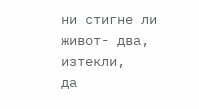ни стигне ли живот- два, изтекли,
да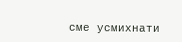сме усмихнати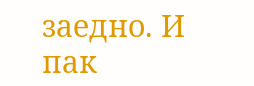заедно. И пак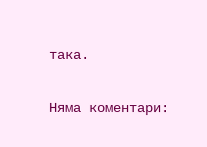така.

Няма коментари: